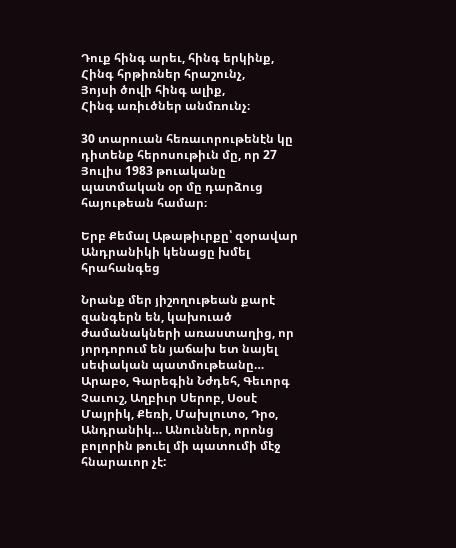Դուք հինգ արեւ, հինգ երկինք,
Հինգ հրթիռներ հրաշունչ,
Յոյսի ծովի հինգ ալիք,
Հինգ առիւծներ անմռունչ։

30 տարուան հեռաւորութենէն կը դիտենք հերոսութիւն մը, որ 27 Յուլիս 1983 թուականը պատմական օր մը դարձուց հայութեան համար։

Երբ Քեմալ Աթաթիւրքը՝ զօրավար Անդրանիկի կենացը խմել հրահանգեց

Նրանք մեր յիշողութեան քարէ զանգերն են, կախուած ժամանակների առաստաղից, որ յորդորում են յաճախ ետ նայել սեփական պատմութեանը… Արաբօ, Գարեգին Նժդեհ, Գեւորգ Չաւուշ, Աղբիւր Սերոբ, Սօսէ Մայրիկ, Քեռի, Մախլուտօ, Դրօ, Անդրանիկ… Անուններ, որոնց բոլորին թուել մի պատումի մէջ հնարաւոր չէ: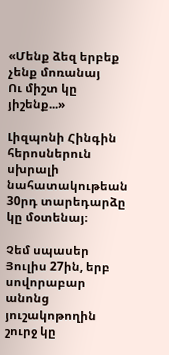«Մենք ձեզ երբեք
չենք մոռանայ
Ու միշտ կը յիշենք...»

Լիզպոնի Հինգին հերոսներուն սխրալի նահատակութեան 30րդ տարեդարձը կը մօտենայ։

Չեմ սպասեր Յուլիս 27ին, երբ սովորաբար անոնց յուշակոթողին շուրջ կը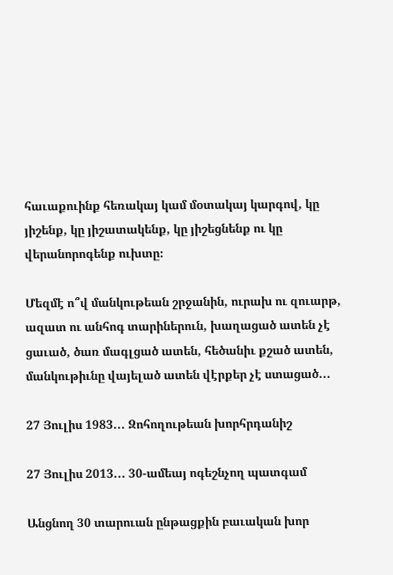հաւաքուինք հեռակայ կամ մօտակայ կարգով, կը յիշենք, կը յիշատակենք, կը յիշեցնենք ու կը վերանորոգենք ուխտը։

Մեզմէ ո՞վ մանկութեան շրջանին, ուրախ ու զուարթ, ազատ ու անհոգ տարիներուն, խաղացած ատեն չէ ցաւած, ծառ մագլցած ատեն, հեծանիւ քշած ատեն, մանկութիւնը վայելած ատեն վէրքեր չէ ստացած...

27 Յուլիս 1983... Զոհողութեան խորհրդանիշ

27 Յուլիս 2013... 30-ամեայ ոգեշնչող պատգամ

Անցնող 30 տարուան ընթացքին բաւական խոր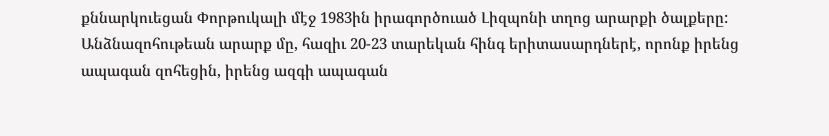քննարկուեցան Փորթուկալի մէջ 1983ին իրագործուած Լիզպոնի տղոց արարքի ծալքերը: Անձնազոհութեան արարք մը, հազիւ 20-23 տարեկան հինգ երիտասարդներէ, որոնք իրենց ապագան զոհեցին, իրենց ազգի ապագան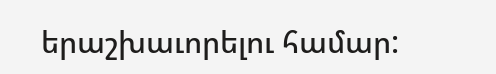երաշխաւորելու համար: